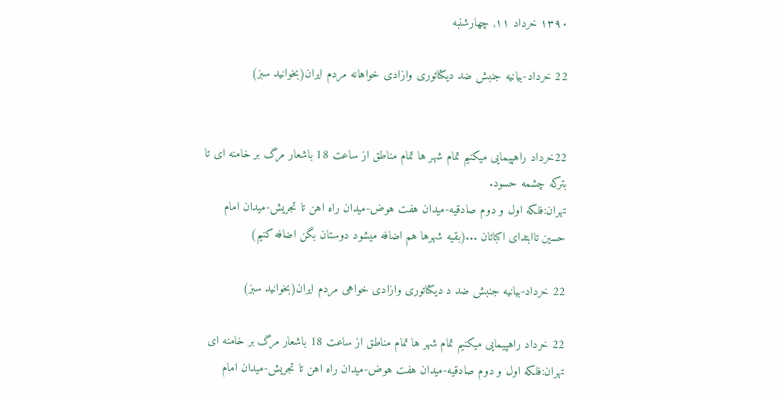۱۳۹۰ خرداد ۱۱, چهارشنبه

22 خرداد-بیانیه جنبش ضد دیکتاتوری وازادی خواهانه مردم ایران(بخوانید سبز)


22خرداد راهپیمایی میکنیم تمام شهر ها تمام مناطق از ساعت 18 باشعار مرگ بر خامنه ای تا بترکه چشمه حسود.
تهران:فلکه اول و دوم صادقیه-میدان هفت هوض-میدان راه اهن تا تجریش-میدان امام حسین تاابتدای اکباتان ...(بقیه شهرها هم اضافه میشود دوستان بگن اضافه کنیم)

22 خرداد-بیانیه جنبش ضد د دیکتاتوری وازادی خواهی مردم ایران(بخوانید سبز)

22 خرداد راهپیمایی میکنیم تمام شهر ها تمام مناطق از ساعت 18 باشعار مرگ بر خامنه ای
تهران:فلکه اول و دوم صادقیه-میدان هفت هوض-میدان راه اهن تا تجریش-میدان امام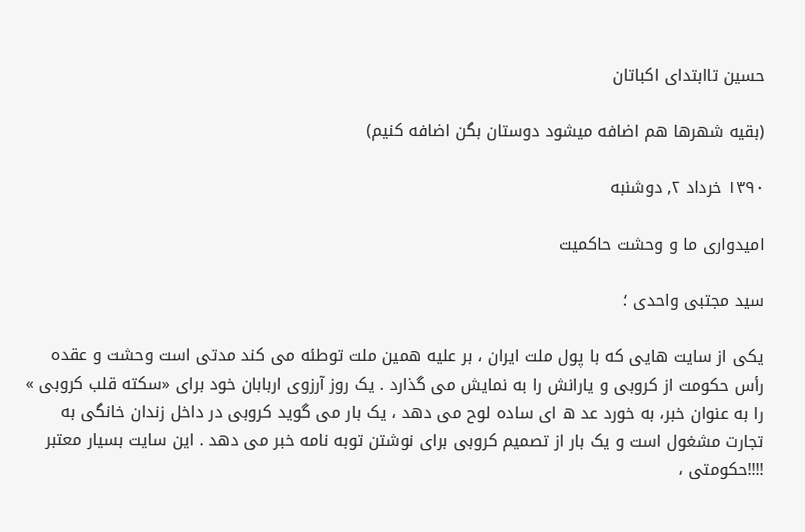حسین تاابتدای اکباتان

(بقیه شهرها هم اضافه میشود دوستان بگن اضافه کنیم)

۱۳۹۰ خرداد ۲, دوشنبه

امیدواری ما و وحشت حاکمیت

سید مجتبی واحدی ؛

یکی از سایت هایی که با پول ملت ایران ، بر علیه همین ملت توطئه می کند مدتی است وحشت و عقده رأس حکومت از کروبی و یارانش را به نمایش می گذارد . یک روز آرزوی اربابان خود برای «سکته قلب کروبی » را به عنوان خبر، به خورد عد ه ای ساده لوح می دهد ، یک بار می گوید کروبی در داخل زندان خانگی به تجارت مشغول است و یک بار از تصمیم کروبی برای نوشتن توبه نامه خبر می دهد . این سایت بسیار معتبر !!!!حکومتی ،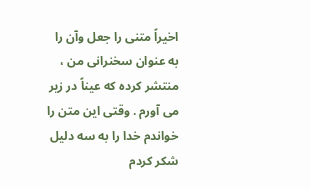اخیراً متنی را جعل وآن را به عنوان سخنرانی من ، منتشر کرده که عیناً در زیر می آورم . وقتی این متن را خواندم خدا را به سه دلیل شکر کردم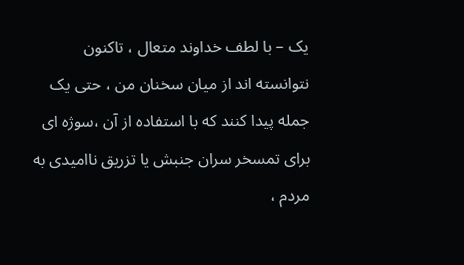یک – با لطف خداوند متعال ، تاکنون نتوانسته اند از میان سخنان من ، حتی یک جمله پیدا کنند که با استفاده از آن ،سوژه ای برای تمسخر سران جنبش یا تزریق ناامیدی به مردم ،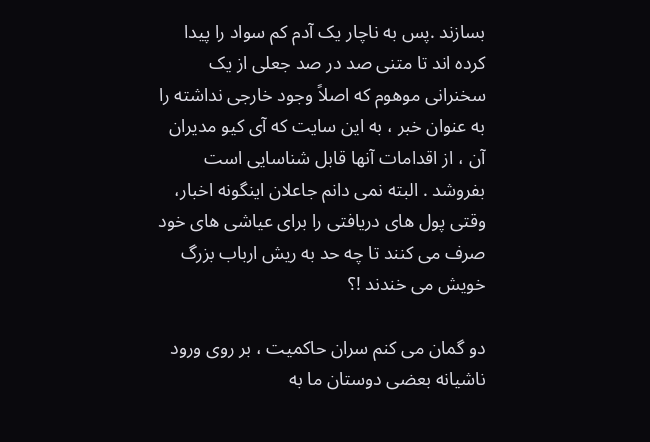بسازند .پس به ناچار یک آدم کم سواد را پیدا کرده اند تا متنی صد در صد جعلی از یک سخنرانی موهوم که اصلاً وجود خارجی نداشته را به عنوان خبر ، به این سایت که آی کیو مدیران آن ، از اقدامات آنها قابل شناسایی است بفروشد . البته نمی دانم جاعلان اینگونه اخبار، وقتی پول های دریافتی را برای عیاشی های خود صرف می کنند تا چه حد به ریش ارباب بزرگ خویش می خندند !؟

دو گمان می کنم سران حاکمیت ، بر روی ورود ناشیانه بعضی دوستان ما به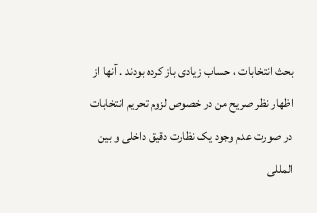بحث انتخابات ، حساب زیادی باز کرده بودند . آنها از اظهار نظر صریح من در خصوص لزوم تحریم انتخابات در صورت عدم وجود یک نظارت دقیق داخلی و بین المللی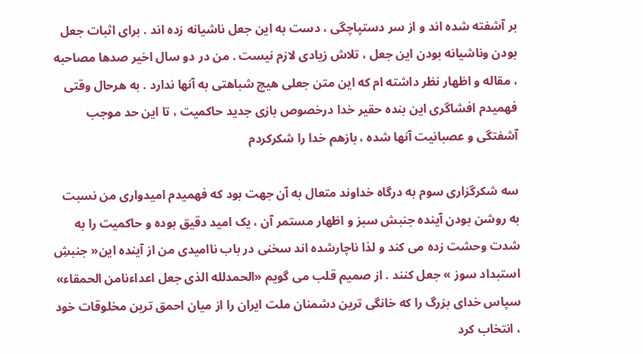بر آشفته شده اند و از سر دستپاچگی ، دست به این جعل ناشیانه زده اند . برای اثبات جعل بودن وناشیانه بودن این جعل ، تلاش زیادی لازم نیست . من در دو سال اخیر صدها مصاحبه ، مقاله و اظهار نظر داشته ام که این متن جعلی هیچ شباهتی به آنها ندارد . به هرحال وقتی فهمیدم افشاگری این بنده حقیر خدا درخصوص بازی جدید حاکمیت ، تا این حد موجب آشفتگی و عصبانیت آنها شده ، بازهم خدا را شکرکردم

سه شکرگزاری سوم به درگاه خداوند متعال به آن جهت بود که فهمیدم امیدواری من نسبت به روشن بودن آینده جنبش سبز و اظهار مستمر آن ، یک امید دقیق بوده و حاکمیت را به شدت وحشت زده می کند و لذا ناچارشده اند سخنی در باب ناامیدی من از آینده این« جنبشِ استبداد سوز » جعل کنند . از صمیم قلب می گویم «الحمدلله الذی جعل اعداءنامن الحمقاء» سپاس خدای بزرگ را که خانگی ترین دشمنان ملت ایران را از میان احمق ترین مخلوقات خود ، انتخاب کرد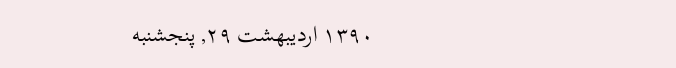۱۳۹۰ اردیبهشت ۲۹, پنجشنبه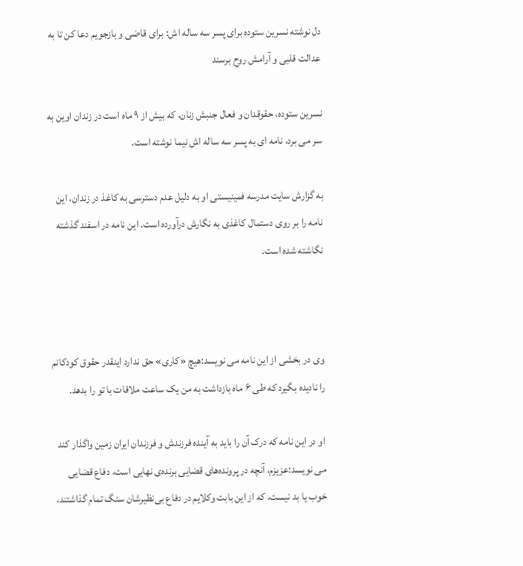دل نوشته نسرین ستوده برای پسر سه ساله اش: برای قاضی و بازجویم دعا کن تا به عدالت قلبی و آرامش روح برسند

نسرین ستوده، حقوقدان و فعال جنبش زنان، که بیش از ۹ ماه است در زندان اوین به سر می برد، نامه ای به پسر سه ساله اش نیما نوشته است.

به گزارش سایت مدرسه فمینیستی او به دلیل عدم دسترسی به کاغذ در زندان، این نامه را بر روی دستمال کاغذی به نگارش درآورده است. این نامه در اسفند گذشته نگاشته شده است.



وی در بخشی از این نامه می نویسد:هیچ «کاری» حق ندارد اینقدر حقوق کودکانم را نادیده بگیرد که طی ۶ ماه بازداشت به من یک ساعت ملاقات با تو را بدهد.

او در این نامه که درک آن را باید به آینده فرزندش و فرزندان ایران زمین واگذار کند می نویسد:عزیزم، آنچه در پرونده‌های قضایی برنده‌ی نهایی است، دفاع قضایی خوب یا بد نیست، که از این بابت وکلایم در دفاع بی‌نظیرشان سنگ تمام گذاشتند،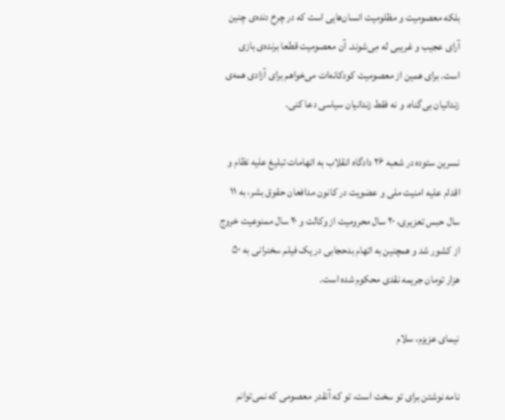بلکه معصومیت و مظلومیت انسان‌هایی است که در چرخ دنده‌ی چنین آرای عجیب و غریبی له مِی‌شوند. آن معصومیت قطعا برنده‌ی بازی است. برای همین از معصومیت کودکانه‌ات می‌خواهم برای آزادی همه‌ی زندانیان بی‌گناه، و نه فقط زندانیان سیاسی دعا کنی.

نسرین ستوده در شعبه ۲۶ دادگاه انقلاب به اتهامات تبلیغ علیه نظام و اقدام علیه امنیت ملی و عضویت در کانون مدافعان حقوق بشر، به ۱۱ سال حبس تعزیری، ۲۰ سال محرومیت از وکالت و ۲۰ سال ممنوعیت خروج از کشور شد و همچنین به اتهام بدحجابی در یک فیلم سخنرانی به ۵۰ هزار تومان جریمه نقدی محکوم شده است.

نیمای عزیزم، سلام

نامه نوشتن برای تو سخت است، تو که آنقدر معصومی که نمی‌توانم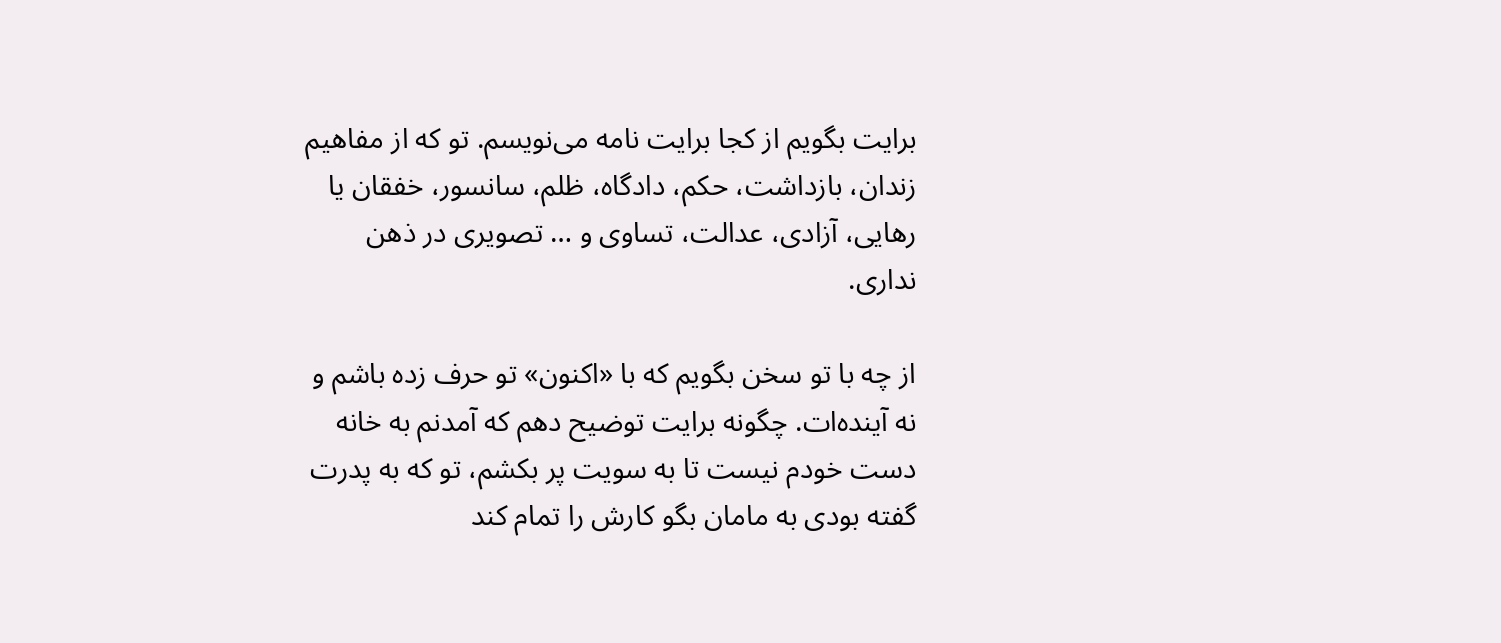برایت بگویم از کجا برایت نامه می‌نویسم. تو که از مفاهیم زندان، بازداشت، حکم، دادگاه، ظلم، سانسور، خفقان یا رهایی، آزادی، عدالت، تساوی و … تصویری در ذهن نداری.

از چه با تو سخن بگویم که با «اکنون» تو حرف زده باشم و نه آینده‌ات. چگونه برایت توضیح دهم که آمدنم به خانه دست خودم نیست تا به سویت پر بکشم، تو که به پدرت گفته بودی به مامان بگو کارش را تمام کند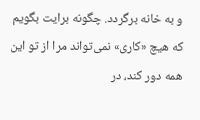و به خانه برگردد. چگونه برایت بگویم که هیچ «کاری» نمی‌تواند مرا از تو این همه دور کند، در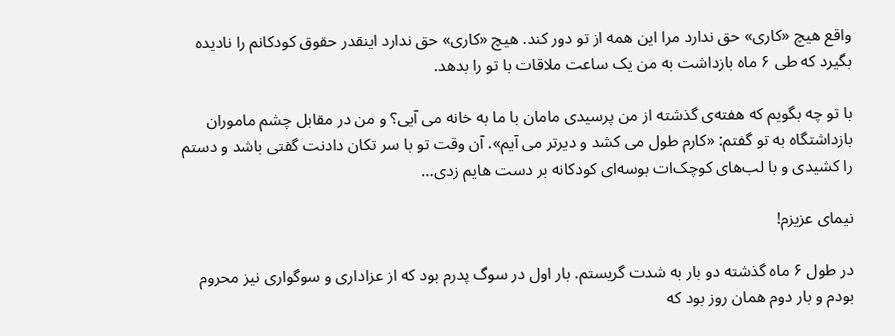واقع هیچ «کاری» حق ندارد مرا این همه از تو دور کند. هیچ «کاری» حق ندارد اینقدر حقوق کودکانم را نادیده بگیرد که طی ۶ ماه بازداشت به من یک ساعت ملاقات با تو را بدهد.

با تو چه بگویم که هفته‌ی گذشته از من پرسیدی مامان با ما به خانه می آیی؟ و من در مقابل چشم ماموران بازداشتگاه به تو گفتم: «کارم طول می کشد و دیرتر می آیم». آن وقت تو با سر تکان دادنت گفتی باشد و دستم را کشیدی و با لب‌های کوچک‌ات بوسه‌ای کودکانه بر دست هایم زدی…

نیمای عزیزم!

در طول ۶ ماه گذشته دو بار به شدت گریستم. بار اول در سوگ پدرم بود که از عزاداری و سوگواری نیز محروم بودم و بار دوم همان روز بود که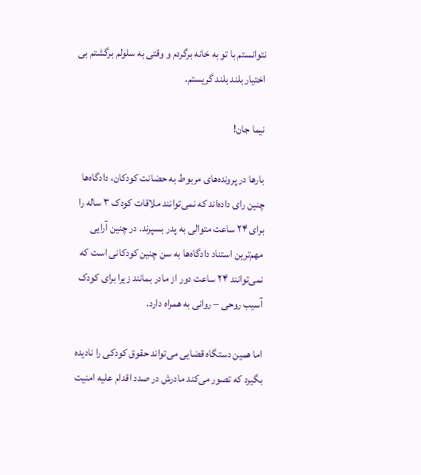نتوانستم با تو به خانه برگردم و وقتی به سلولم برگشتم بی اختیار بلند بلند گریستم.

نیما جان!

بارها در پرونده‌های مربوط به حضانت کودکان، دادگاه‌ها چنین رای داده‌اند که نمی‌توانند ملاقات کودک ۳ ساله را برای ۲۴ ساعت متوالی به پدر بسپرند. در چنین آرایی مهم‌ترین استناد دادگاه‌ها به سن چنین کودکانی است که نمی‌توانند ۲۴ ساعت دور از مادر بمانند زیرا برای کودک آسیب روحی – روانی به همراه دارد.

اما همین دستگاه قضایی می‌تواند حقوق کودکی را نادیده بگیرد که تصور می‌کند مادرش در صدد اقدام علیه امنیت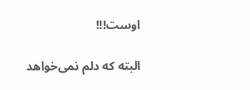اوست!!!

البته که دلم نمی‌خواهد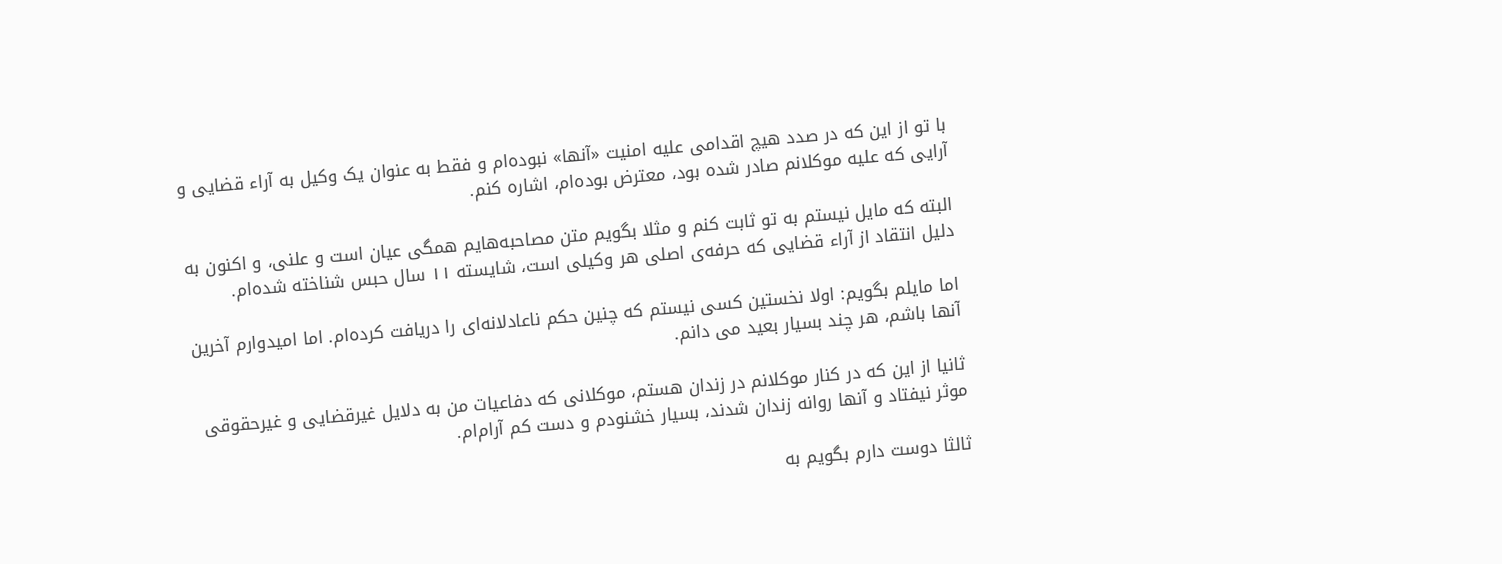با تو از این که در صدد هیچ اقدامی علیه امنیت «آنها» نبوده‌ام و فقط به عنوان یک وکیل به آراء قضایی و آرایی که علیه موکلانم صادر شده بود، معترض بوده‌ام، اشاره کنم.

البته که مایل نیستم به تو ثابت کنم و مثلا بگویم متن مصاحبه‌هایم همگی عیان است و علنی، و اکنون به دلیل انتقاد از آراء قضایی که حرفه‌ی اصلی هر وکیلی است، شایسته ۱۱ سال حبس شناخته شده‌ام.

اما مایلم بگویم: اولا نخستین کسی نیستم که چنین حکم ناعادلانه‌ای را دریافت کرده‌ام. اما امیدوارم آخرین آنها باشم، هر چند بسیار بعید می دانم.

ثانیا از این که در کنار موکلانم در زندان هستم، موکلانی که دفاعیات من به دلایل غیرقضایی و غیرحقوقی موثر نیفتاد و آنها روانه زندان شدند، بسیار خشنودم و دست کم آرام‌ام.

ثالثا دوست دارم بگویم به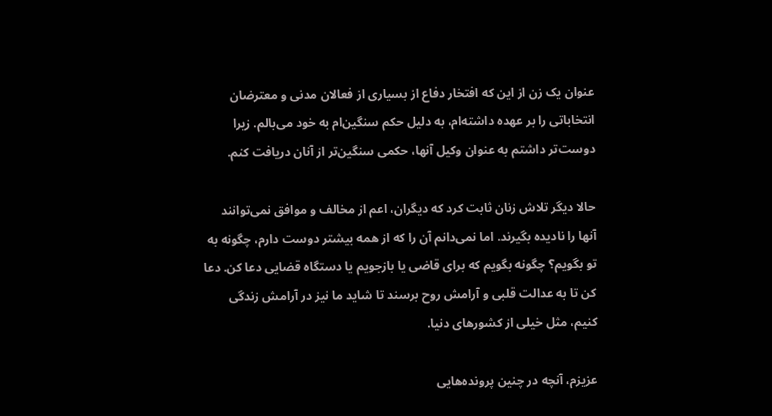عنوان یک زن از این که افتخار دفاع از بسیاری از فعالان مدنی و معترضان انتخاباتی را بر عهده داشته‌ام، به دلیل حکم سنگین‌ام به خود می‌بالم. زیرا دوست‌تر داشتم به عنوان وکیل آنها، حکمی سنگین‌تر از آنان دریافت کنم.

حالا دیگر تلاش زنان ثابت کرد که دیگران، اعم از مخالف و موافق نمی‌توانند آنها را نادیده بگیرند. اما نمی‌دانم آن را که از همه بیشتر دوست دارم، چگونه به تو بگویم؟ چگونه بگویم که برای قاضی یا بازجویم یا دستگاه قضایی دعا کن. دعا کن تا به عدالت قلبی و آرامش روح برسند تا شاید ما نیز در آرامش زندگی کنیم، مثل خیلی از کشورهای دنیا.

عزیزم، آنچه در چنین پرونده‌هایی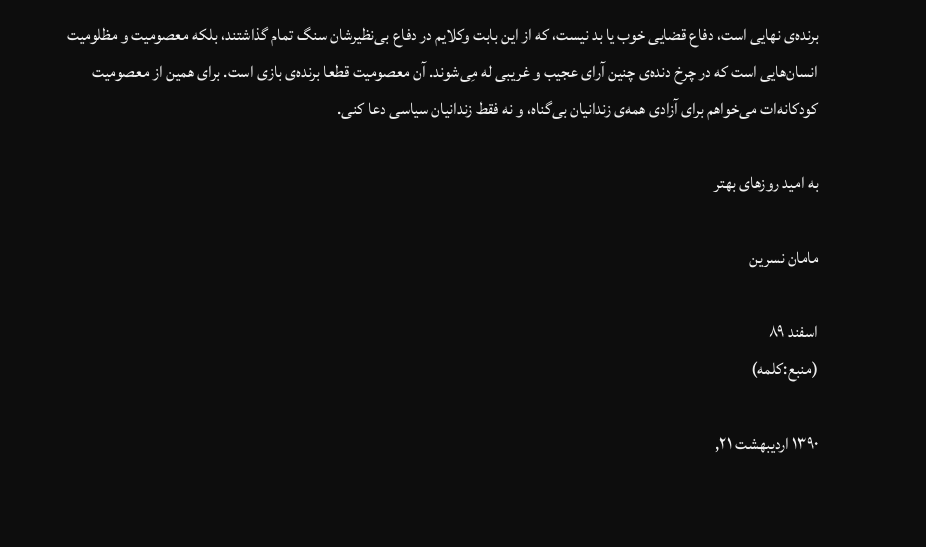برنده‌ی نهایی است، دفاع قضایی خوب یا بد نیست، که از این بابت وکلایم در دفاع بی‌نظیرشان سنگ تمام گذاشتند، بلکه معصومیت و مظلومیت انسان‌هایی است که در چرخ دنده‌ی چنین آرای عجیب و غریبی له مِی‌شوند. آن معصومیت قطعا برنده‌ی بازی است. برای همین از معصومیت کودکانه‌ات می‌خواهم برای آزادی همه‌ی زندانیان بی‌گناه، و نه فقط زندانیان سیاسی دعا کنی.

به امید روزهای‌ بهتر

مامان نسرین

اسفند ۸۹
(منبع:کلمه)

۱۳۹۰ اردیبهشت ۲۱,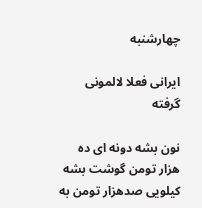چهارشنبه

ایرانی فعلا لالمونی گرفته

نون بشه دونه ای ده هزار تومن گوشت بشه کیلویی صدهزار تومن به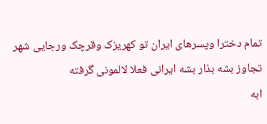تمام دخترا وپسرهای ایران تو کهریزک وقرچک ورجایی شهر تجاوز بشه بذار بشه ایرانی فعلا لالمونی گرفته
ابه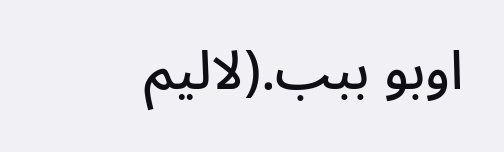اوبو ببب.(لالیم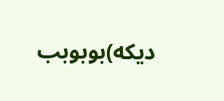دیکه)بوبوبب